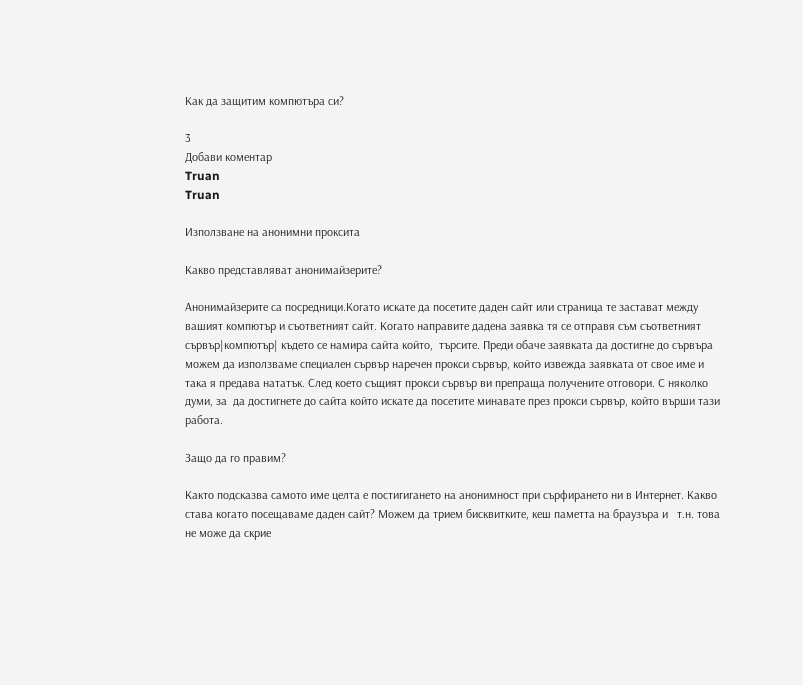Как да защитим компютъра си?

3
Добави коментар
Truan
Truan

Използване на анонимни проксита

Какво представляват анонимайзерите?

Анонимайзерите са посредници.Когато искате да посетите даден сайт или страница те застават между вашият компютър и съответният сайт. Когато направите дадена заявка тя се отправя съм съответният сървър|компютър| където се намира сайта който,  търсите. Преди обаче заявката да достигне до сървъра можем да използваме специален сървър наречен прокси сървър, който извежда заявката от свое име и така я предава нататък. След което същият прокси сървър ви препраща получените отговори. С няколко думи, за  да достигнете до сайта който искате да посетите минавате през прокси сървър, който върши тази работа.

Защо да го правим?

Както подсказва самото име целта е постигигането на анонимност при сърфирането ни в Интернет. Какво става когато посещаваме даден сайт? Можем да трием бисквитките, кеш паметта на браузъра и   т.н. това не може да скрие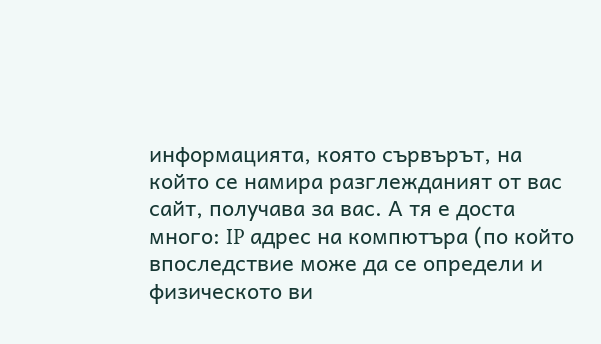информацията, която сървърът, на който се намира разглежданият от вас сайт, получава за вас. А тя е доста много: IP адрес на компютъра (по който впоследствие може да се определи и физическото ви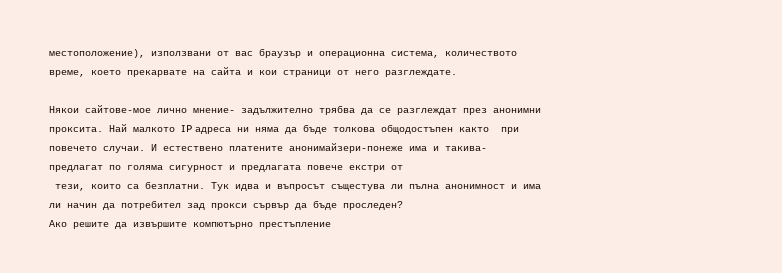местоположение), използвани от вас браузър и операционна система, количеството време, което прекарвате на сайта и кои страници от него разглеждате.

Някои сайтове-мое лично мнение- задължително трябва да се разглеждат през анонимни проксита. Най малкото IP адреса ни няма да бъде толкова общодостъпен както  при повечето случаи. И естествено платените анонимайзери-понеже има и такива- предлагат по голяма сигурност и предлагата повече екстри от
 тези, които са безплатни. Тук идва и въпросът същестува ли пълна анонимност и има ли начин да потребител зад прокси сървър да бъде проследен?
Ако решите да извършите компютърно престъпление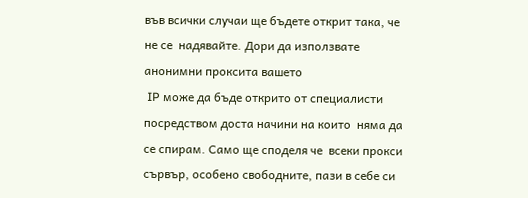във всички случаи ще бъдете открит така, че не се  надявайте. Дори да използвате анонимни проксита вашето
 IP може да бъде открито от специалисти посредством доста начини на които  няма да се спирам. Само ще споделя че  всеки прокси сървър, особено свободните, пази в себе си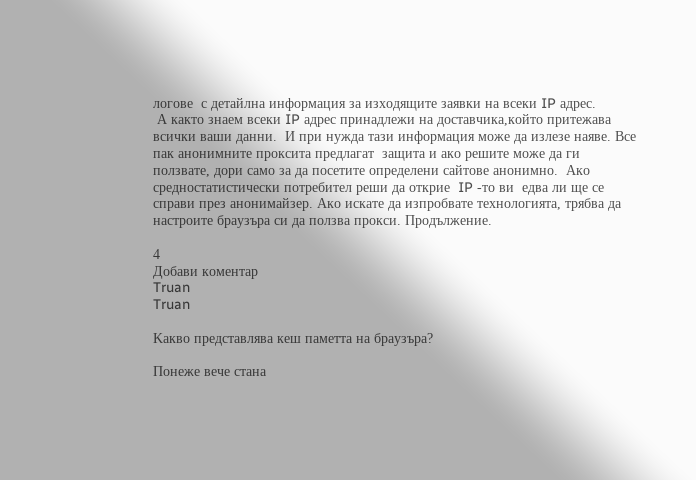логове  с детайлна информация за изходящите заявки на всеки IP адрес.
 А както знаем всеки IP адрес принадлежи на доставчика,който притежава всички ваши данни.  И при нужда тази информация може да излезе наяве. Все пак анонимните проксита предлагат  защита и ако решите може да ги ползвате, дори само за да посетите определени сайтове анонимно.  Ако средностатистически потребител реши да открие  IP -то ви  едва ли ще се справи през анонимайзер. Ако искате да изпробвате технологията, трябва да настроите браузъра си да ползва прокси. Продължение.

4
Добави коментар
Truan
Truan

Kакво представлява кеш паметта на браузъра?

Понеже вече стана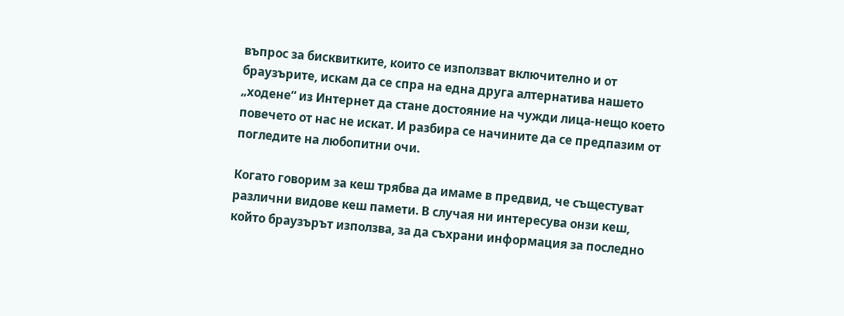въпрос за бисквитките, които се използват включително и от браузърите, искам да се спра на една друга алтернатива нашето „ходене“ из Интернет да стане достояние на чужди лица-нещо което повечето от нас не искат. И разбира се начините да се предпазим от погледите на любопитни очи.

Когато говорим за кеш трябва да имаме в предвид, че същестуват различни видове кеш памети. В случая ни интересува онзи кеш, който браузърът използва, за да съхрани информация за последно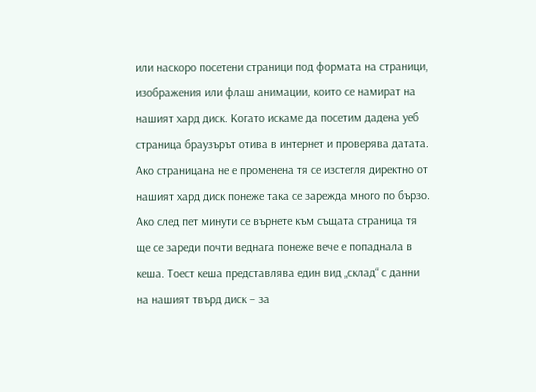или наскоро посетени страници под формата на страници, изображения или флаш анимации, които се намират на нашият хард диск. Когато искаме да посетим дадена уеб страница браузърът отива в интернет и проверява датата. Ако страницана не е променена тя се изстегля директно от нашият хард диск понеже така се зарежда много по бързо. Ако след пет минути се върнете към същата страница тя ще се зареди почти веднага понеже вече е попаднала в кеша. Тоест кеша представлява един вид „склад“ с данни на нашият твърд диск – за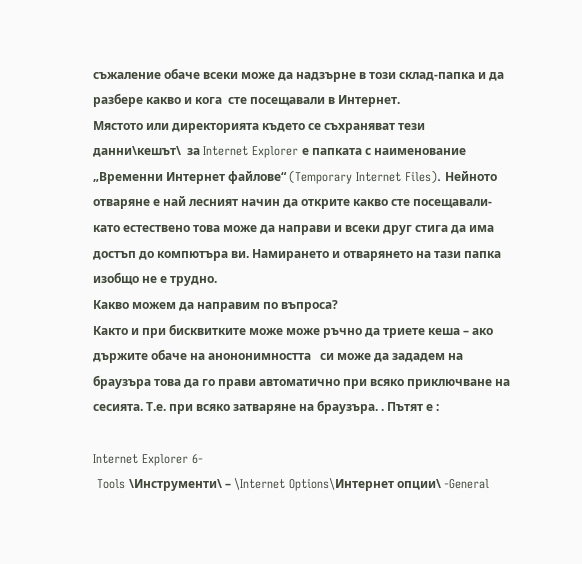съжаление обаче всеки може да надзърне в този склад-папка и да разбере какво и кога  сте посещавали в Интернет.
Мястото или директорията където се съхраняват тези данни\кешът\  за Internet Explorer е папката с наименование  „Временни Интернет файлове“ (Temporary Internet Files). Нейното отваряне е най лесният начин да открите какво сте посещавали- като естествено това може да направи и всеки друг стига да има достъп до компютъра ви. Намирането и отварянето на тази папка  изобщо не е трудно.
Какво можем да направим по въпроса?
Както и при бисквитките може може ръчно да триете кеша – ако държите обаче на анононимността   си може да зададем на браузъра това да го прави автоматично при всяко приключване на сесията. Т.е. при всяко затваряне на браузъра. . Пътят е :

Internet Explorer 6-
 Tools \Инструменти\ – \Internet Options\Интернет опции\ -General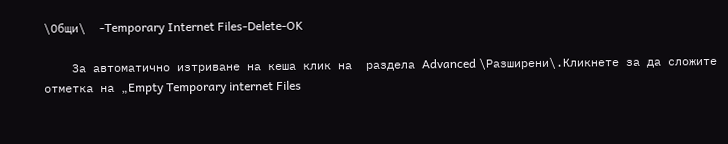\Общи\  -Temporary Internet Files-Delete-OK

    За автоматично изтриване на кеша клик на  раздела Advanced \Разширени\.Кликнете за да сложите отметка на „Empty Temporary internet Files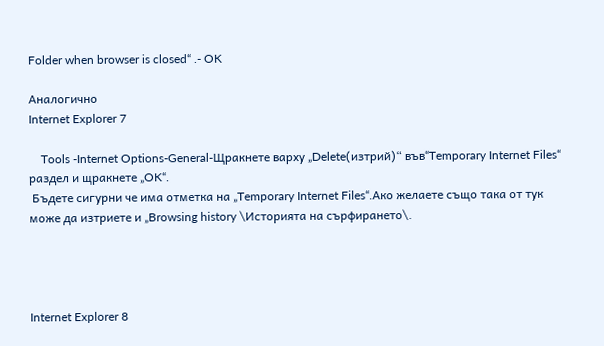Folder when browser is closed“ .- OK

Аналогично
Internet Explorer 7

    Tools -Internet Options-General-Щракнете варху „Delete(изтрий)“ във“Temporary Internet Files“ раздел и щракнете „OK“.
 Бъдете сигурни че има отметка на „Temporary Internet Files“.Ако желаете също така от тук може да изтриете и „Browsing history \Историята на сърфирането\.




Internet Explorer 8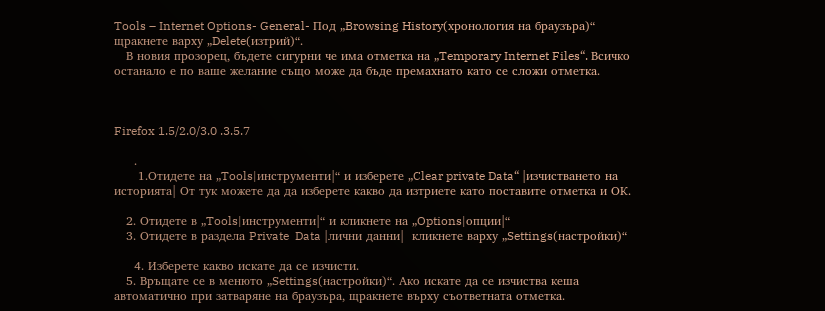Tools – Internet Options- General- Под „Browsing History(хронология на браузъра)“ щракнете варху „Delete(изтрий)“.
   В новия прозорец, бъдете сигурни че има отметка на „Temporary Internet Files“. Всичко останало е по ваше желание също може да бъде премахнато като се сложи отметка.



Firefox 1.5/2.0/3.0 .3.5.7

     .
      1.Отидете на „Tools|инструменти|“ и изберете „Clear private Data“ |изчистването на историята| От тук можете да да изберете какво да изтриете като поставите отметка и ОК.

   2. Отидете в „Tools|инструменти|“ и кликнете на „Options|опции|“
   3. Отидете в раздела Private  Data |лични данни|  кликнете варху „Settings(настройки)“

     4. Изберете какво искате да се изчисти.
   5. Връщате се в менюто „Settings(настройки)“. Ако искате да се изчиства кеша автоматично при затваряне на браузъра, щракнете върху съответната отметка.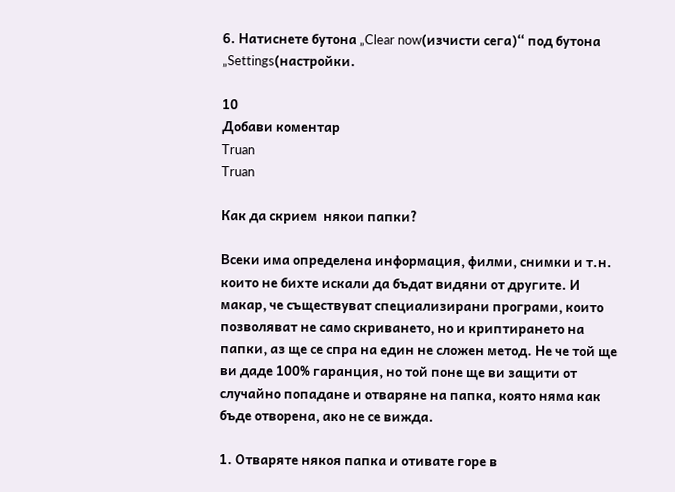6. Натиснете бутона „Clear now(изчисти сега)“ под бутона „Settings(настройки.

10
Добави коментар
Truan
Truan

Как да скрием  някои папки?

Всеки има определена информация, филми, снимки и т.н. които не бихте искали да бъдат видяни от другите. И макар, че съществуват специализирани програми, които позволяват не само скриването, но и криптирането на папки, аз ще се спра на един не сложен метод. Не че той ще ви даде 100% гаранция, но той поне ще ви защити от случайно попадане и отваряне на папка, която няма как бъде отворена, ако не се вижда.

1. Отваряте някоя папка и отивате горе в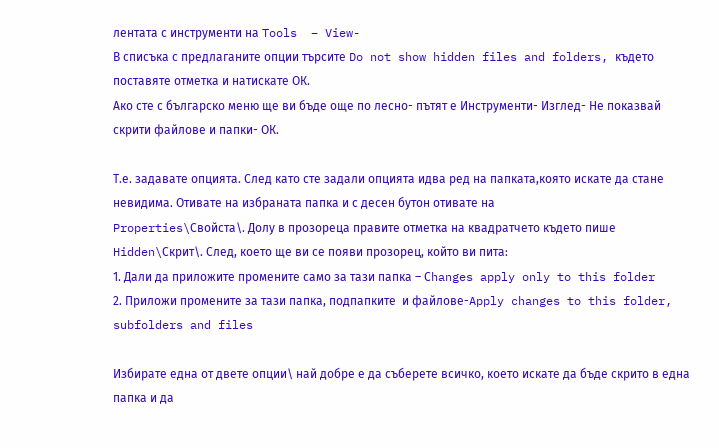лентата с инструменти на Tools  – View-
В списъка с предлаганите опции търсите Do not show hidden files and folders, където поставяте отметка и натискате ОК.
Ако сте с българско меню ще ви бъде още по лесно- пътят е Инструменти- Изглед- Не показвай скрити файлове и папки- ОК.

Т.е. задавате опцията. След като сте задали опцията идва ред на папката,която искате да стане невидима. Отивате на избраната папка и с десен бутон отивате на
Properties\Свойста\. Долу в прозореца правите отметка на квадратчето където пише Hidden\Скрит\. След, което ще ви се появи прозорец, който ви пита:
1. Дали да приложите промените само за тази папка – Сhanges apply only to this folder
2. Приложи промените за тази папка, подпапките  и файлове-Apply changes to this folder, subfolders and files

Избирате една от двете опции\ най добре е да съберете всичко, което искате да бъде скрито в една папка и да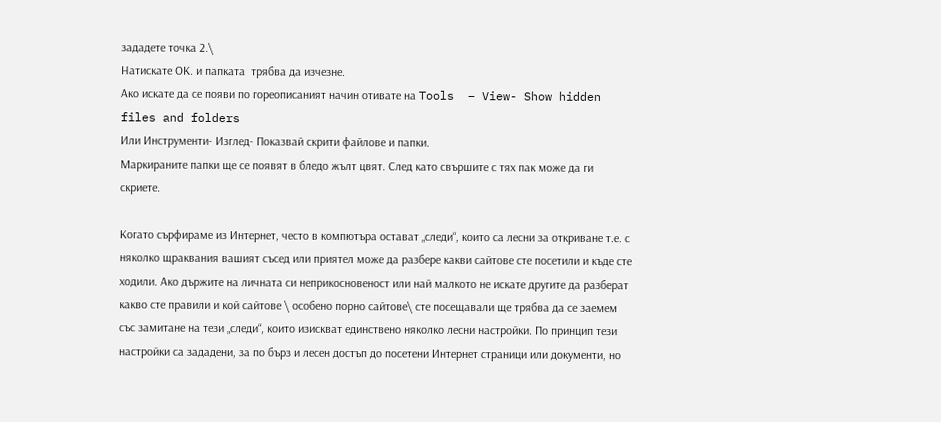зададете точка 2.\
Натискате ОК. и папката  трябва да изчезне.
Ако искате да се появи по гореописаният начин отивате на Tools  – View- Show hidden files and folders
Или Инструменти- Изглед- Показвай скрити файлове и папки.
Маркираните папки ще се появят в бледо жълт цвят. След като свършите с тях пак може да ги скриете.

Когато сърфираме из Интернет, често в компютъра остават „следи“, които са лесни за откриване т.е. с няколко щраквания вашият съсед или приятел може да разбере какви сайтове сте посетили и къде сте ходили. Ако държите на личната си неприкосновеност или най малкото не искате другите да разберат какво сте правили и кой сайтове \ особено порно сайтове\ сте посещавали ще трябва да се заемем със замитане на тези „следи“, които изискват единствено няколко лесни настройки. По принцип тези настройки са зададени, за по бърз и лесен достъп до посетени Интернет страници или документи, но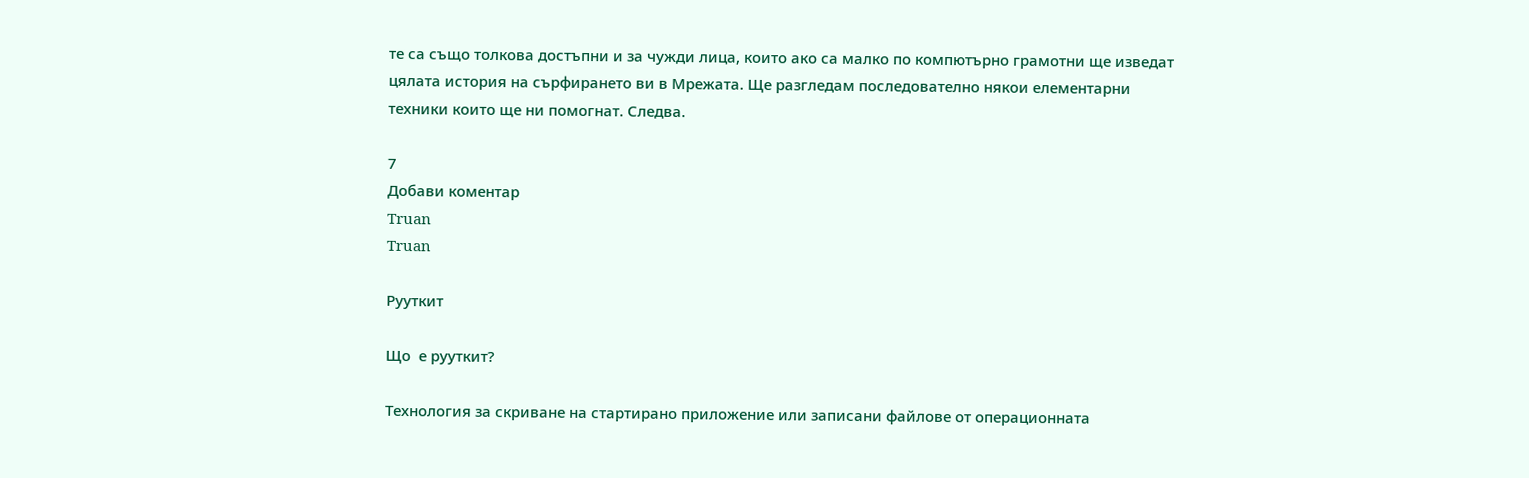те са също толкова достъпни и за чужди лица, които ако са малко по компютърно грамотни ще изведат цялата история на сърфирането ви в Мрежата. Ще разгледам последователно някои елементарни техники които ще ни помогнат. Следва.

7
Добави коментар
Truan
Truan

Рууткит

Що  е рууткит?

Технология за скриване на стартирано приложение или записани файлове от операционната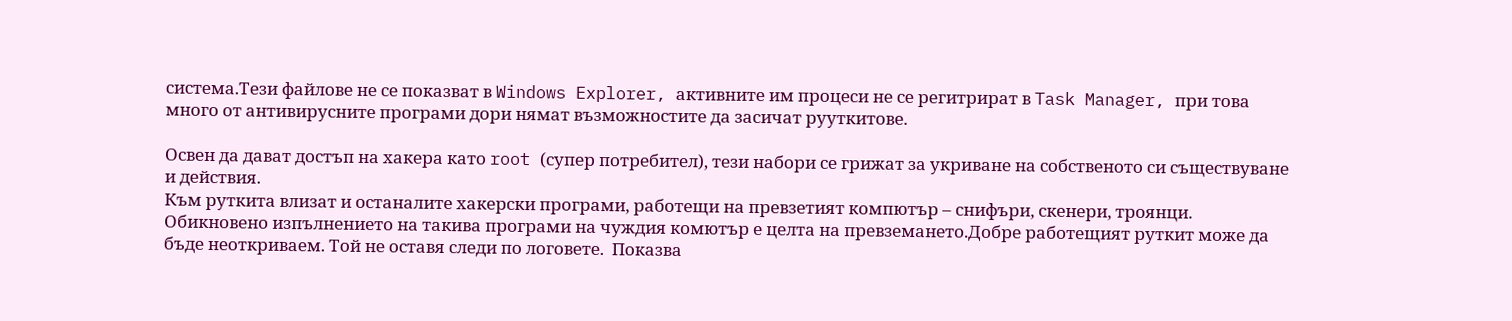система.Тези файлове не се показват в Windows Explorer, активните им процеси не се регитрират в Task Manager, при това много от антивирусните програми дори нямат възможностите да засичат рууткитове.

Освен да дават достъп на хакера като root (супер потребител), тези набори се грижат за укриване на собственото си съществуване и действия.
Към руткита влизат и останалите хакерски програми, работещи на превзетият компютър – снифъри, скенери, троянци. Обикновено изпълнението на такива програми на чуждия комютър е целта на превземането.Добре работещият руткит може да бъде неоткриваем. Той не оставя следи по логовете.  Показва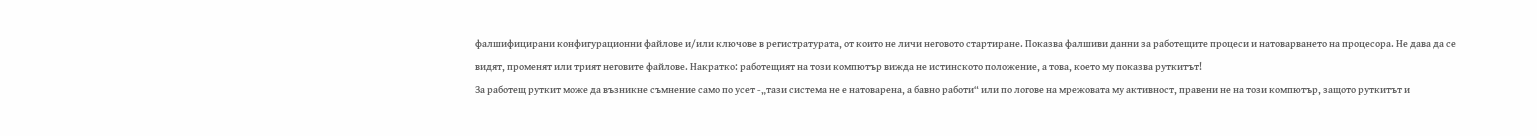фалшифицирани конфигурационни файлове и/или ключове в регистратурата, от които не личи неговото стартиране. Показва фалшиви данни за работещите процеси и натоварването на процесора. Не дава да се видят, променят или трият неговите файлове. Накратко: работещият на този компютър вижда не истинското положение, а това, което му показва руткитът!
За работещ руткит може да възникне съмнение само по усет -„тази система не е натоварена, а бавно работи“ или по логове на мрежовата му активност, правени не на този компютър, защото руткитът и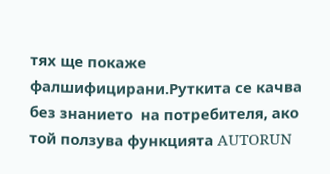тях ще покаже фалшифицирани.Руткита се качва без знанието  на потребителя, ако той ползува функцията AUTORUN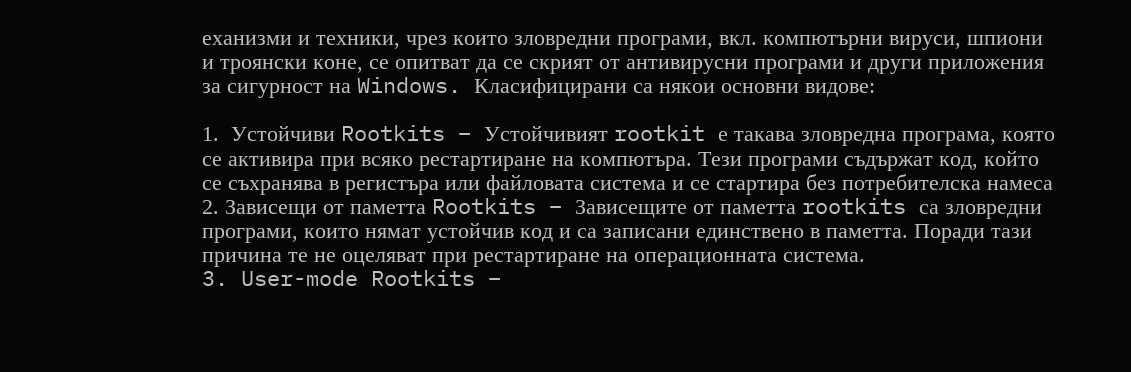еханизми и техники, чрез които зловредни програми, вкл. компютърни вируси, шпиони и троянски коне, се опитват да се скрият от антивирусни програми и други приложения за сигурност на Windows. Класифицирани са някои основни видове:

1.  Устойчиви Rootkits – Устойчивият rootkit е такава зловредна програма, която се активира при всяко рестартиране на компютъра. Тези програми съдържат код, който се съхранява в регистъра или файловата система и се стартира без потребителска намеса
2. Зависещи от паметта Rootkits – Зависещите от паметта rootkits са зловредни програми, които нямат устойчив код и са записани единствено в паметта. Поради тази причина те не оцеляват при рестартиране на операционната система.
3. User-mode Rootkits –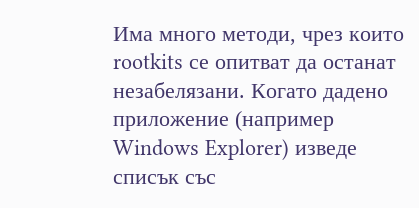Има много методи, чрез които rootkits се опитват да останат незабелязани. Когато дадено приложение (например Windows Explorer) изведе списък със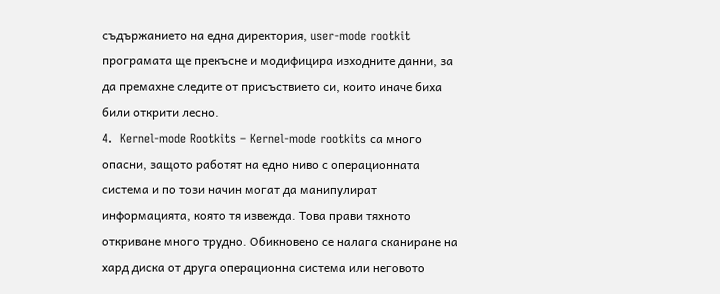съдържанието на една директория, user-mode rootkit програмата ще прекъсне и модифицира изходните данни, за да премахне следите от присъствието си, които иначе биха били открити лесно.
4.  Kernel-mode Rootkits – Kernel-mode rootkits са много опасни, защото работят на едно ниво с операционната система и по този начин могат да манипулират информацията, която тя извежда. Това прави тяхното откриване много трудно. Обикновено се налага сканиране на хард диска от друга операционна система или неговото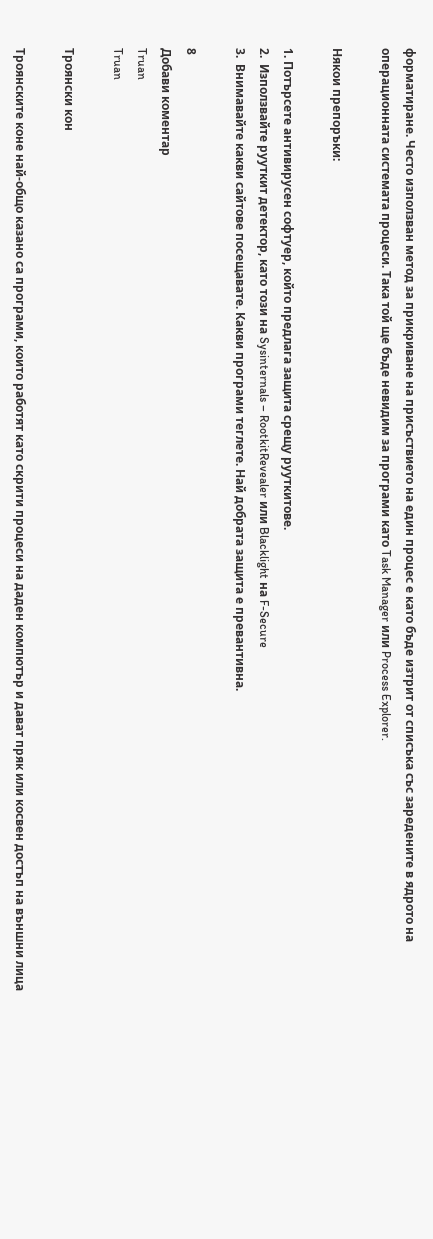форматиране. Често използван метод за прикриване на присъствието на един процес е като бъде изтрит от списъка със заредените в ядрото на операционната системата процеси. Така той ще бъде невидим за програми като Task Manager или Process Explorer.

Някои препоръки:

1. Потърсете антивирусен софтуер, който предлага защита срещу рууткитове.
2.  Използвайте рууткит детектор, като този на Sysinternals – RootkitRevealer или Blacklight на F-Secure
3.  Внимавайте какви сайтове посещавате. Какви програми теглете. Най добрата защита е превантивна.

8
Добави коментар
Truan
Truan

Троянски кон

Троянските коне най-общо казано са програми, които работят като скрити процеси на даден компютър и дават пряк или косвен достъп на външни лица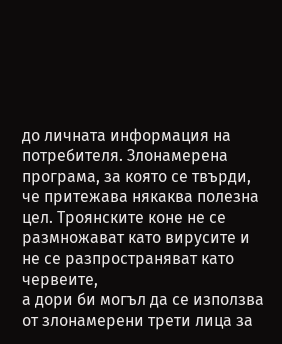до личната информация на потребителя. Злонамерена програма, за която се твърди, че притежава някаква полезна цел. Троянските коне не се размножават като вирусите и не се разпространяват като червеите,
а дори би могъл да се използва от злонамерени трети лица за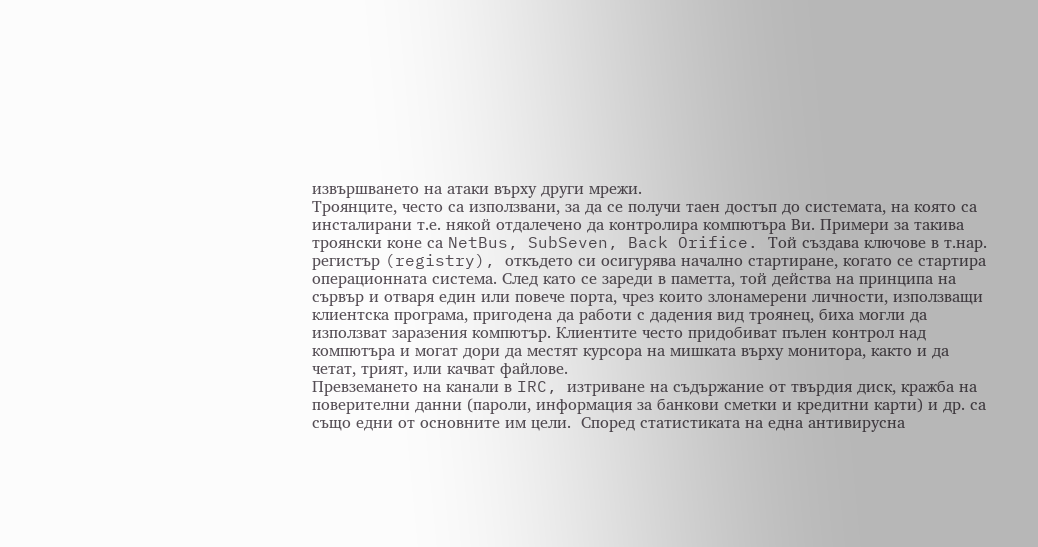извършването на атаки върху други мрежи.
Троянците, често са използвани, за да се получи таен достъп до системата, на която са инсталирани т.е. някой отдалечено да контролира компютъра Ви. Примери за такива троянски коне са NetBus, SubSeven, Back Orifice. Той създава ключове в т.нар. регистър (registry), откъдето си осигурява начално стартиране, когато се стартира операционната система. След като се зареди в паметта, той действа на принципа на сървър и отваря един или повече порта, чрез които злонамерени личности, използващи клиентска програма, пригодена да работи с дадения вид троянец, биха могли да използват заразения компютър. Клиентите често придобиват пълен контрол над компютъра и могат дори да местят курсора на мишката върху монитора, както и да четат, трият, или качват файлове.
Превземането на канали в IRC, изтриване на съдържание от твърдия диск, кражба на поверителни данни (пароли, информация за банкови сметки и кредитни карти) и др. са също едни от основните им цели.  Според статистиката на една антивирусна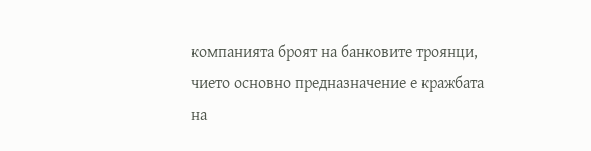компанията броят на банковите троянци, чието основно предназначение е кражбата на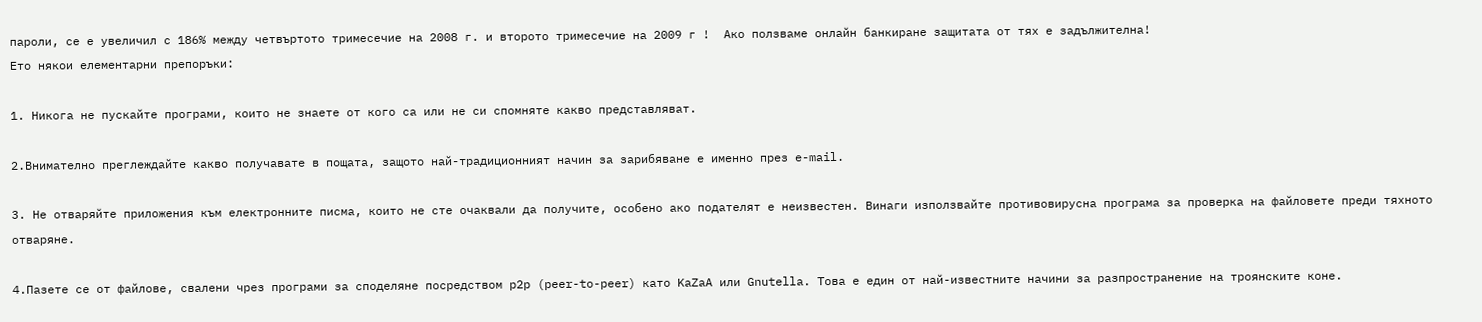пароли, се е увеличил с 186% между четвъртото тримесечие на 2008 г. и второто тримесечие на 2009 г !  Ако ползваме онлайн банкиране защитата от тях е задължителна!
Ето някои елементарни препоръки:

1. Никога не пускайте програми, които не знаете от кого са или не си спомняте какво представляват.

2.Внимателно преглеждайте какво получавате в пощата, защото най-традиционният начин за зарибяване е именно през e-mail.

3. Не отваряйте приложения към електронните писма, които не сте очаквали да получите, особено ако подателят е неизвестен. Винаги използвайте противовирусна програма за проверка на файловете преди тяхното отваряне.

4.Пазете се от файлове, свалени чрез програми за споделяне посредством p2p (peer-to-peer) като KaZaA или Gnutella. Това е един от най-известните начини за разпространение на троянските коне.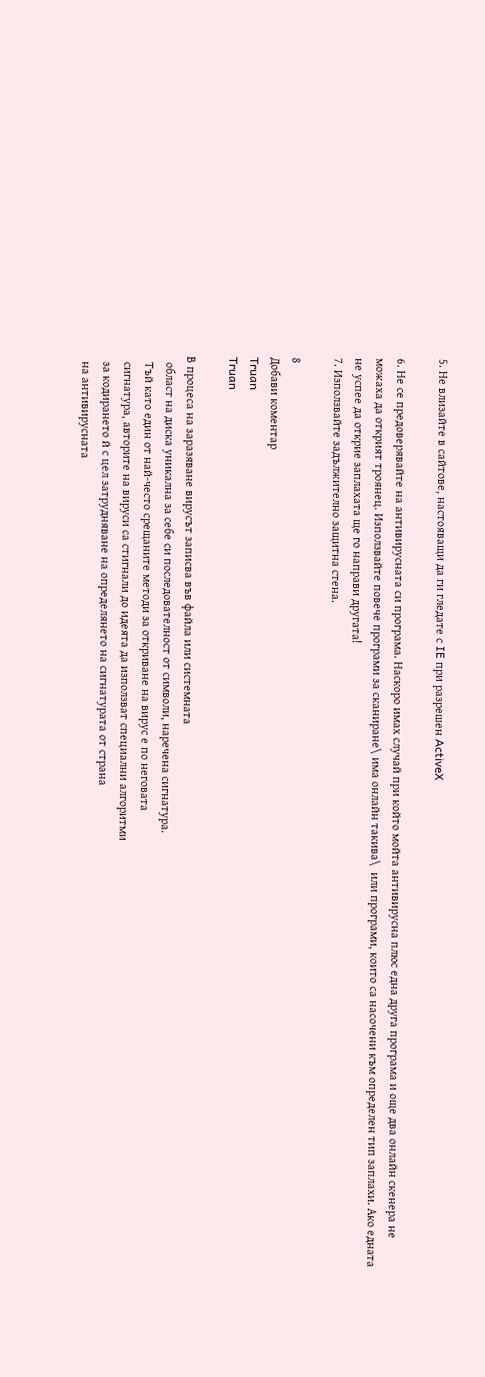5. Не влизайте в сайтове, настояващи да ги гледате с IE при разрешен ActiveX

6. Не се предоверявайте на антивирусната си програма. Наскоро имах случай при който мойта антивирусна плюс една друга програма и още два онлайн скенера не можаха да открият троянец. Използвайте повече програми за сканиране\ има онлайн такива\  или програми, които са насочени към определен тип заплахи. Ако едната не успее да открие заплахата ще го направи другата!
7. Използвайте задължително защитна стена.

8
Добави коментар
Truan
Truan

В процеса на заразяване вирусът записва във файла или системната
  област на диска уникална за себе си последователност от символи, наречена сигнатура.
  Тъй като един от най-често срещаните методи за откриване на вирус е по неговата
  сигнатура, авторите на вируси са стигнали до идеята да използват специални алгоритми
  за кодирането й с цел затрудняване на определянето на сигнатурата от страна
  на антивирусната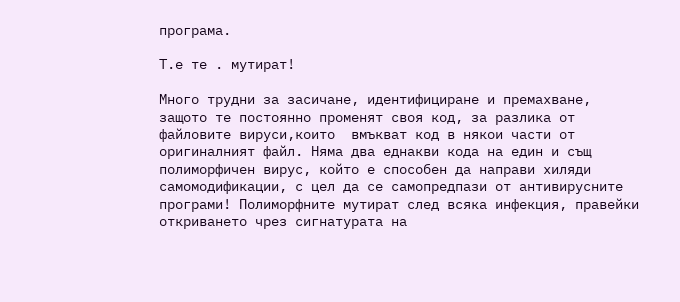програма.

Т.е те . мутират!

Много трудни за засичане, идентифициране и премахване, защото те постоянно променят своя код, за разлика от файловите вируси,които  вмъкват код в някои части от оригиналният файл. Няма два еднакви кода на един и същ полиморфичен вирус, който е способен да направи хиляди самомодификации, с цел да се самопредпази от антивирусните програми! Полиморфните мутират след всяка инфекция, правейки откриването чрез сигнатурата на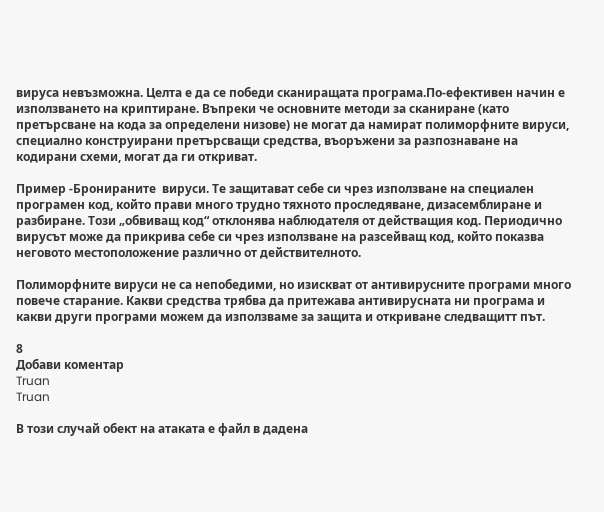вируса невъзможна. Целта е да се победи сканиращата програма.По-ефективен начин е използването на криптиране. Въпреки че основните методи за сканиране (като претърсване на кода за определени низове) не могат да намират полиморфните вируси, специално конструирани претърсващи средства, въоръжени за разпознаване на кодирани схеми, могат да ги откриват.

Пример -Бронираните  вируси. Те защитават себе си чрез използване на специален програмен код, който прави много трудно тяхното проследяване, дизасемблиране и разбиране. Този „обвиващ код“ отклонява наблюдателя от действащия код. Периодично вирусът може да прикрива себе си чрез използване на разсейващ код, който показва неговото местоположение различно от действителното.

Полиморфните вируси не са непобедими, но изискват от антивирусните програми много повече старание. Какви средства трябва да притежава антивирусната ни програма и какви други програми можем да използваме за защита и откриване следващитт път.

8
Добави коментар
Truan
Truan

В този случай обект на атаката е файл в дадена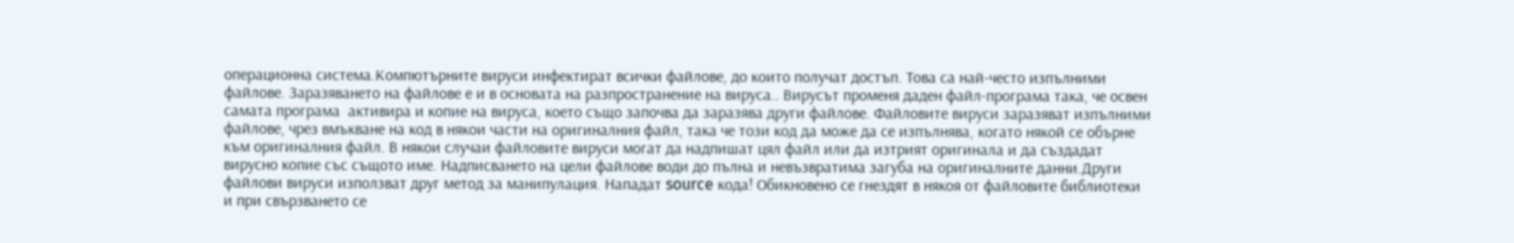операционна система.Компютърните вируси инфектират всички файлове, до които получат достъп. Това са най-често изпълними файлове. Заразяването на файлове е и в основата на разпространение на вируса.. Вирусът променя даден файл-програма така, че освен самата програма  активира и копие на вируса, което също започва да заразява други файлове. Файловите вируси заразяват изпълними файлове, чрез вмъкване на код в някои части на оригиналния файл, така че този код да може да се изпълнява, когато някой се обърне към оригиналния файл. В някои случаи файловите вируси могат да надпишат цял файл или да изтрият оригинала и да създадат вирусно копие със същото име. Надписването на цели файлове води до пълна и невъзвратима загуба на оригиналните данни.Други файлови вируси използват друг метод за манипулация. Нападат source кода! Обикновено се гнездят в някоя от файловите библиотеки и при свързването се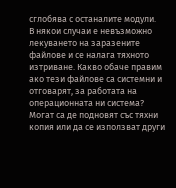сглобява с останалите модули.
В някои случаи е невъзможно лекуването на заразените файлове и се налага тяхното изтриване. Какво обаче правим ако тези файлове са системни и отговарят, за работата на операционната ни система? Могат са де подновят със тяхни копия или да се използват други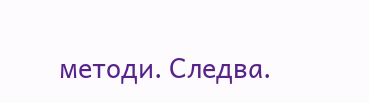методи. Следва.